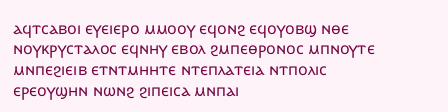ⲁϥⲧⲥⲁⲃⲟⲓ ⲉⲩⲉⲓⲉⲣⲟ ⲙⲙⲟⲟⲩ ⲉϥⲟⲛϩ ⲉϥⲟⲩⲟⲃϣ ⲛⲑⲉ ⲛⲟⲩⲕⲣⲩⲥⲧⲁⲗⲟⲥ ⲉϥⲛⲏⲩ ⲉⲃⲟⲗ ϩⲙⲡⲉⲑⲣⲟⲛⲟⲥ ⲙⲡⲛⲟⲩⲧⲉ ⲙⲛⲡⲉϩⲓⲉⲓⲃ ⲉⲧⲛⲧⲙⲏⲏⲧⲉ ⲛⲧⲉⲡⲗⲁⲧⲉⲓⲁ ⲛⲧⲡⲟⲗⲓⲥ ⲉⲣⲉⲟⲩϣⲏⲛ ⲛⲱⲛϩ ϩⲓⲡⲉⲓⲥⲁ ⲙⲛⲡⲁⲓ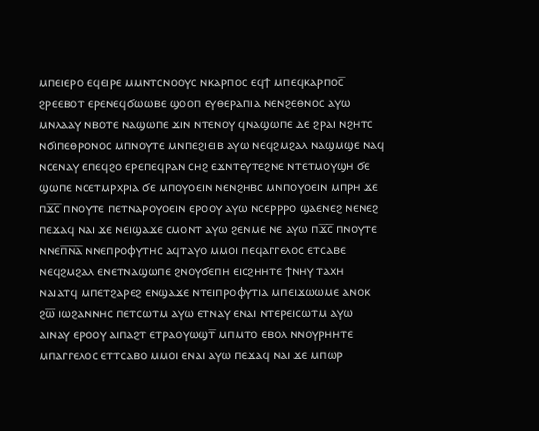ⲙⲡⲉⲓⲉⲣⲟ ⲉϥⲉⲓⲣⲉ ⲙⲙⲛⲧⲥⲛⲟⲟⲩⲥ ⲛⲕⲁⲣⲡⲟⲥ ⲉϥϯ ⲙⲡⲉϥⲕⲁⲣⲡⲟⲥ̅ ϩⲣⲉⲉⲃⲟⲧ ⲉⲣⲉⲛⲉϥϭⲱⲱⲃⲉ ϣⲟⲟⲡ ⲉⲩⲑⲉⲣⲁⲡⲓⲁ ⲛⲉⲛϩⲉⲑⲛⲟⲥ ⲁⲩⲱ ⲙⲛⲗⲁⲁⲩ ⲛⲃⲟⲧⲉ ⲛⲁϣⲱⲡⲉ ϫⲓⲛ ⲛⲧⲉⲛⲟⲩ ϥⲛⲁϣⲱⲡⲉ ⲇⲉ ϩⲣⲁⲓ ⲛϩⲏⲧⲥ ⲛϭⲓⲡⲉⲑⲣⲟⲛⲟⲥ ⲙⲡⲛⲟⲩⲧⲉ ⲙⲛⲡⲉϩⲓⲉⲓⲃ ⲁⲩⲱ ⲛⲉϥϩⲙϩⲁⲗ ⲛⲁϣⲙϣⲉ ⲛⲁϥ ⲛⲥⲉⲛⲁⲩ ⲉⲡⲉϥϩⲟ ⲉⲣⲉⲡⲉϥⲣⲁⲛ ⲥⲏϩ ⲉϫⲛⲧⲉⲩⲧⲉϩⲛⲉ ⲛⲧⲉⲧⲙⲟⲩϣⲏ ϭⲉ ϣⲱⲡⲉ ⲛⲥⲉⲧⲙⲣⲭⲣⲓⲁ ϭⲉ ⲙⲡⲟⲩⲟⲉⲓⲛ ⲛⲉⲛϩⲏⲃⲥ ⲙⲛⲡⲟⲩⲟⲉⲓⲛ ⲙⲡⲣⲏ ϫⲉ ⲡϫ̅ⲥ̅ ⲡⲛⲟⲩⲧⲉ ⲡⲉⲧⲛⲁⲣⲟⲩⲟⲉⲓⲛ ⲉⲣⲟⲟⲩ ⲁⲩⲱ ⲛⲥⲉⲣⲣⲣⲟ ϣⲁⲉⲛⲉϩ ⲛⲉⲛⲉϩ ⲡⲉϫⲁϥ ⲛⲁⲓ ϫⲉ ⲛⲉⲓϣⲁϫⲉ ⲥⲙⲟⲛⲧ ⲁⲩⲱ ϩⲉⲛⲙⲉ ⲛⲉ ⲁⲩⲱ ⲡϫ̅ⲥ̅ ⲡⲛⲟⲩⲧⲉ ⲛⲛⲉⲡ̅ⲛ̅ⲁ̅ ⲛⲛⲉⲡⲣⲟⲫⲩⲧⲏⲥ ⲁϥⲧⲁⲩⲟ ⲙⲙⲟⲓ ⲡⲉϥⲁⲅⲅⲉⲗⲟⲥ ⲉⲧⲥⲁⲃⲉ ⲛⲉϥϩⲙϩⲁⲗ ⲉⲛⲉⲧⲛⲁϣⲱⲡⲉ ϩⲛⲟⲩϭⲉⲡⲏ ⲉⲓⲥϩⲏⲏⲧⲉ ϯⲛⲏⲩ ⲧⲁⲭⲏ ⲛⲁⲓⲁⲧϥ ⲙⲡⲉⲧϩⲁⲣⲉϩ ⲉⲛϣⲁϫⲉ ⲛⲧⲉⲓⲡⲣⲟⲫⲩⲧⲓⲁ ⲙⲡⲉⲓϫⲱⲱⲙⲉ ⲁⲛⲟⲕ ϩⲱ̅ ⲓⲱϩⲁⲛⲛⲏⲥ ⲡⲉⲧⲥⲱⲧⲙ ⲁⲩⲱ ⲉⲧⲛⲁⲩ ⲉⲛⲁⲓ ⲛⲧⲉⲣⲉⲓⲥⲱⲧⲙ ⲁⲩⲱ ⲁⲓⲛⲁⲩ ⲉⲣⲟⲟⲩ ⲁⲓⲡⲁϩⲧ ⲉⲧⲣⲁⲟⲩⲱϣⲧ̅ ⲙⲡⲙⲧⲟ ⲉⲃⲟⲗ ⲛⲛⲟⲩⲣⲏⲏⲧⲉ ⲙⲡⲁⲅⲅⲉⲗⲟⲥ ⲉⲧⲧⲥⲁⲃⲟ ⲙⲙⲟⲓ ⲉⲛⲁⲓ ⲁⲩⲱ ⲡⲉϫⲁϥ ⲛⲁⲓ ϫⲉ ⲙⲡⲱⲣ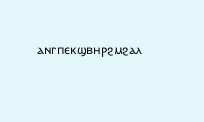ⲁⲛⲅⲡⲉⲕϣⲃⲏⲣϩⲙϩⲁⲗ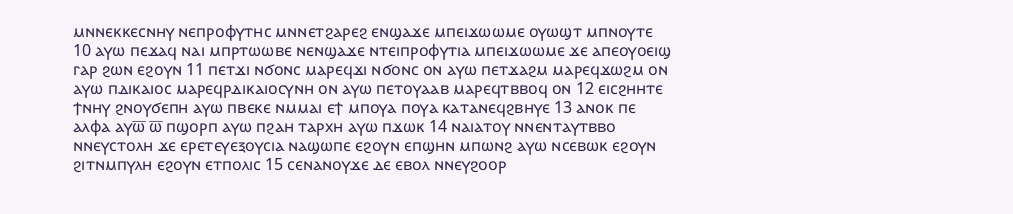ⲙⲛⲛⲉⲕⲕⲉⲥⲛⲏⲩ ⲛⲉⲡⲣⲟⲫⲩⲧⲏⲥ ⲙⲛⲛⲉⲧϩⲁⲣⲉϩ ⲉⲛϣⲁϫⲉ ⲙⲡⲉⲓϫⲱⲱⲙⲉ ⲟⲩⲱϣⲧ ⲙⲡⲛⲟⲩⲧⲉ 10 ⲁⲩⲱ ⲡⲉϫⲁϥ ⲛⲁⲓ ⲙⲡⲣⲧⲱⲱⲃⲉ ⲛⲉⲛϣⲁϫⲉ ⲛⲧⲉⲓⲡⲣⲟⲫⲩⲧⲓⲁ ⲙⲡⲉⲓϫⲱⲱⲙⲉ ϫⲉ ⲁⲡⲉⲟⲩⲟⲉⲓϣ ⲅⲁⲣ ϩⲱⲛ ⲉϩⲟⲩⲛ 11 ⲡⲉⲧϫⲓ ⲛϭⲟⲛⲥ ⲙⲁⲣⲉϥϫⲓ ⲛϭⲟⲛⲥ ⲟⲛ ⲁⲩⲱ ⲡⲉⲧϫⲁϩⲙ ⲙⲁⲣⲉϥϫⲱϩⲙ ⲟⲛ ⲁⲩⲱ ⲡⲇⲓⲕⲁⲓⲟⲥ ⲙⲁⲣⲉϥⲣⲇⲓⲕⲁⲓⲟⲥⲩⲛⲏ ⲟⲛ ⲁⲩⲱ ⲡⲉⲧⲟⲩⲁⲁⲃ ⲙⲁⲣⲉϥⲧⲃⲃⲟϥ ⲟⲛ 12 ⲉⲓⲥϩⲏⲏⲧⲉ ϯⲛⲏⲩ ϩⲛⲟⲩϭⲉⲡⲏ ⲁⲩⲱ ⲡⲃⲉⲕⲉ ⲛⲙⲙⲁⲓ ⲉϯ ⲙⲡⲟⲩⲁ ⲡⲟⲩⲁ ⲕⲁⲧⲁⲛⲉϥϩⲃⲏⲩⲉ 13 ⲁⲛⲟⲕ ⲡⲉ ⲁⲗⲫⲁ ⲁⲩⲱ̅ ⲱ̅ ⲡϣⲟⲣⲡ ⲁⲩⲱ ⲡϩⲁⲏ ⲧⲁⲣⲭⲏ ⲁⲩⲱ ⲡϫⲱⲕ 14 ⲛⲁⲓⲁⲧⲟⲩ ⲛⲛⲉⲛⲧⲁⲩⲧⲃⲃⲟ ⲛⲛⲉⲩⲥⲧⲟⲗⲏ ϫⲉ ⲉⲣⲉⲧⲉⲩⲉⲝⲟⲩⲥⲓⲁ ⲛⲁϣⲱⲡⲉ ⲉϩⲟⲩⲛ ⲉⲡϣⲏⲛ ⲙⲡⲱⲛϩ ⲁⲩⲱ ⲛⲥⲉⲃⲱⲕ ⲉϩⲟⲩⲛ ϩⲓⲧⲛⲙⲡⲩⲗⲏ ⲉϩⲟⲩⲛ ⲉⲧⲡⲟⲗⲓⲥ 15 ⲥⲉⲛⲁⲛⲟⲩϫⲉ ⲇⲉ ⲉⲃⲟⲗ ⲛⲛⲉⲩϩⲟⲟⲣ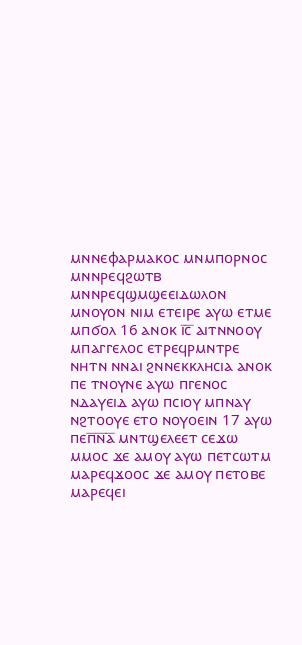ⲙⲛⲛⲉⲫⲁⲣⲙⲁⲕⲟⲥ ⲙⲛⲙⲡⲟⲣⲛⲟⲥ ⲙⲛⲛⲣⲉϥϩⲱⲧⲃ ⲙⲛⲛⲣⲉϥϣⲙϣⲉⲉⲓⲇⲱⲗⲟⲛ ⲙⲛⲟⲩⲟⲛ ⲛⲓⲙ ⲉⲧⲉⲓⲣⲉ ⲁⲩⲱ ⲉⲧⲙⲉ ⲙⲡϭⲟⲗ 16 ⲁⲛⲟⲕ ⲓ̅ⲥ̅ ⲁⲓⲧⲛⲛⲟⲟⲩ ⲙⲡⲁⲅⲅⲉⲗⲟⲥ ⲉⲧⲣⲉϥⲣⲙⲛⲧⲣⲉ ⲛⲏⲧⲛ ⲛⲛⲁⲓ ϩⲛⲛⲉⲕⲕⲗⲏⲥⲓⲁ ⲁⲛⲟⲕ ⲡⲉ ⲧⲛⲟⲩⲛⲉ ⲁⲩⲱ ⲡⲅⲉⲛⲟⲥ ⲛⲇⲁⲩⲉⲓⲇ ⲁⲩⲱ ⲡⲥⲓⲟⲩ ⲙⲡⲛⲁⲩ ⲛϩⲧⲟⲟⲩⲉ ⲉⲧⲟ ⲛⲟⲩⲟⲉⲓⲛ 17 ⲁⲩⲱ ⲡⲉⲡ̅ⲛ̅ⲁ̅ ⲙⲛⲧϣⲉⲗⲉⲉⲧ ⲥⲉϫⲱ ⲙⲙⲟⲥ ϫⲉ ⲁⲙⲟⲩ ⲁⲩⲱ ⲡⲉⲧⲥⲱⲧⲙ ⲙⲁⲣⲉϥϫⲟⲟⲥ ϫⲉ ⲁⲙⲟⲩ ⲡⲉⲧⲟⲃⲉ ⲙⲁⲣⲉϥⲉⲓ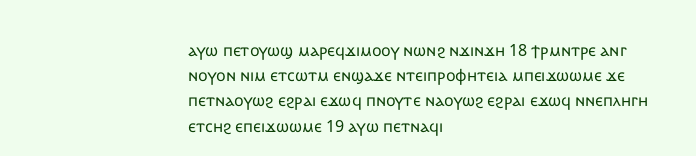ⲁⲩⲱ ⲡⲉⲧⲟⲩⲱϣ ⲙⲁⲣⲉϥϫⲓⲙⲟⲟⲩ ⲛⲱⲛϩ ⲛϫⲓⲛϫⲏ 18 ϯⲣⲙⲛⲧⲣⲉ ⲁⲛⲅ ⲛⲟⲩⲟⲛ ⲛⲓⲙ ⲉⲧⲥⲱⲧⲙ ⲉⲛϣⲁϫⲉ ⲛⲧⲉⲓⲡⲣⲟⲫⲏⲧⲉⲓⲁ ⲙⲡⲉⲓϫⲱⲱⲙⲉ ϫⲉ ⲡⲉⲧⲛⲁⲟⲩⲱϩ ⲉϩⲣⲁⲓ ⲉϫⲱϥ ⲡⲛⲟⲩⲧⲉ ⲛⲁⲟⲩⲱϩ ⲉϩⲣⲁⲓ ⲉϫⲱϥ ⲛⲛⲉⲡⲗⲏⲅⲏ ⲉⲧⲥⲏϩ ⲉⲡⲉⲓϫⲱⲱⲙⲉ 19 ⲁⲩⲱ ⲡⲉⲧⲛⲁϥⲓ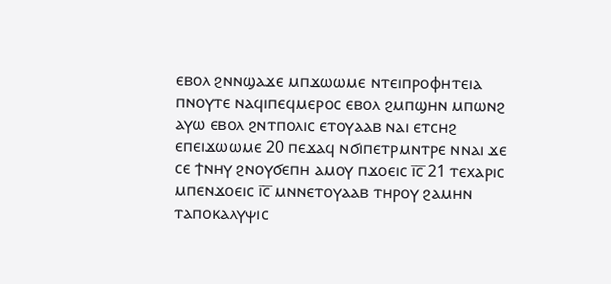ⲉⲃⲟⲗ ϩⲛⲛϣⲁϫⲉ ⲙⲡϫⲱⲱⲙⲉ ⲛⲧⲉⲓⲡⲣⲟⲫⲏⲧⲉⲓⲁ ⲡⲛⲟⲩⲧⲉ ⲛⲁϥⲓⲡⲉϥⲙⲉⲣⲟⲥ ⲉⲃⲟⲗ ϩⲙⲡϣⲏⲛ ⲙⲡⲱⲛϩ ⲁⲩⲱ ⲉⲃⲟⲗ ϩⲛⲧⲡⲟⲗⲓⲥ ⲉⲧⲟⲩⲁⲁⲃ ⲛⲁⲓ ⲉⲧⲥⲏϩ ⲉⲡⲉⲓϫⲱⲱⲙⲉ 20 ⲡⲉϫⲁϥ ⲛϭⲓⲡⲉⲧⲣⲙⲛⲧⲣⲉ ⲛⲛⲁⲓ ϫⲉ ⲥⲉ ϯⲛⲏⲩ ϩⲛⲟⲩϭⲉⲡⲏ ⲁⲙⲟⲩ ⲡϫⲟⲉⲓⲥ ⲓ̅ⲥ̅ 21 ⲧⲉⲭⲁⲣⲓⲥ ⲙⲡⲉⲛϫⲟⲉⲓⲥ ⲓ̅ⲥ̅ ⲙⲛⲛⲉⲧⲟⲩⲁⲁⲃ ⲧⲏⲣⲟⲩ ϩⲁⲙⲏⲛ
ⲧⲁⲡⲟⲕⲁⲗⲩⲯⲓⲥ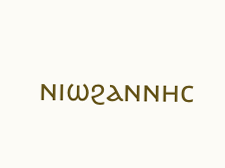ⲛⲓⲱϩⲁⲛⲛⲏⲥ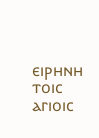ⲉⲓⲣⲏⲛⲏ ⲧⲟⲓⲥ
ⲁⲅⲓⲟⲓⲥ